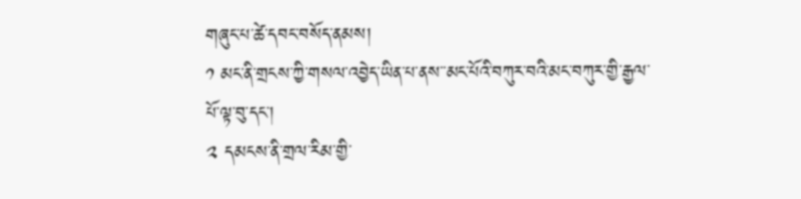གཞུང་པ་ཚེ་དབང་བསོད་ནམས།
༡ མང་ནི་གྲངས་ཀྱི་གསལ་འབྱེད་ཡིན་པ་ནས་་མང་པོའི་བཀུར་བའི་མང་བཀུར་གྱི་རྒྱལ་པོ་ལྟ་བུ་དང་།
༢ དམངས་ནི་གྲལ་རིམ་གྱི་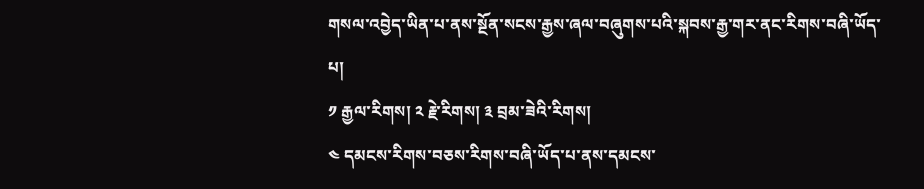གསལ་འབྱེད་ཡིན་པ་ནས་སྔོན་སངས་རྒྱས་ཞལ་བཞུགས་པའི་སྐབས་རྒྱ་གར་ནང་རིགས་བཞི་ཡོད་པ།
༡ རྒྱལ་རིགས། ༢ རྗེ་རིགས། ༣ བྲམ་ཟེའི་རིགས།
༤ དམངས་རིགས་བཅས་རིགས་བཞི་ཡོད་པ་ནས་དམངས་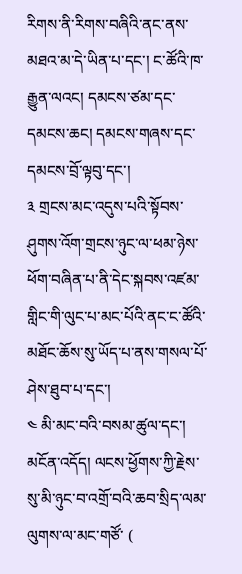རིགས་ནི་རིགས་བཞིའི་ནང་ནས་མཐའ་མ་དེ་ཡིན་པ་དང་། ང་ཚོའི་ཁ་རྒྱུན་ལའང། དམངས་ཙམ་དང་དམངས་ཆང། དམངས་གཞས་དང་དམངས་བྲོ་ལྟབུ་དང་།
༣ གྲངས་མང་འདུས་པའི་སྟོབས་ཤུགས་འོག་གྲངས་ཉུང་ལ་ཕམ་ཉེས་ཕོག་བཞིན་པ་ནི་དེང་སྐབས་འཛམ་གླིང་གི་ལུང་པ་མང་པོའི་ནང་ང་ཚོའི་མཐོང་ཆོས་སུ་ཡོད་པ་ནས་གསལ་པོ་ཤེས་ཐུབ་པ་དང་།
༤ མི་མང་བའི་བསམ་ཚུལ་དང་། མངོན་འདོད། ལངས་ཕྱོགས་ཀྱི་རྗེས་སུ་མི་ཉུང་བ་འགྲོ་བའི་ཆབ་སྲིད་ལམ་ལུགས་ལ་མང་གཙོ་ (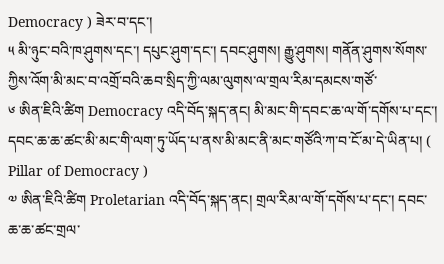Democracy ) ཟེར་བ་དང་།
༥ མི་ཉུང་བའི་ཁ་ཤུགས་དང་། དཔུང་ཤུག་དང་། དབང་ཤུགས། རྒྱུ་ཤུགས། གནོན་ཤུགས་སོགས་ཀྱིས་འོག་མི་མང་བ་འགྲོ་བའི་ཆབ་སྲིད་ཀྱི་ལམ་ལུགས་ལ་གྲལ་རིམ་དམངས་གཙོ་
༦ ཨིན་ཇིའི་ཚིག Democracy འདི་བོད་སྐད་ནང། མི་མང་གི་དབང་ཆ་ལ་གོ་དགོས་པ་དང་། དབང་ཆ་ཆ་ཚང་མི་མང་གི་ལག་ཏུ་ཡོད་པ་ནས་མི་མང་ནི་མང་གཙོའི་ཀ་བ་ངོ་མ་དེ་ཡིན་པ། ( Pillar of Democracy )
༧ ཨིན་ཇིའི་ཚིག Proletarian འདི་བོད་སྐད་ནང། གྲལ་རིམ་ལ་གོ་དགོས་པ་དང་། དབང་ཆ་ཆ་ཚང་གྲལ་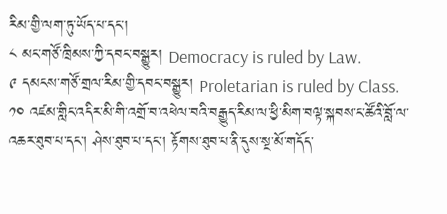རིམ་གྱི་ལག་ཏུ་ཡོད་པ་དང་།
༨ མང་གཙོ་ཁྲིམས་ཀྱི་དབང་བསྒྱུར། Democracy is ruled by Law.
༩ དམངས་གཙོ་གྲལ་རིམ་གྱི་དབང་བསྒྱུར། Proletarian is ruled by Class.
༡༠ འཛམ་གླིང་འདིར་མི་གི་འགྲོ་བ་འཕེལ་བའི་བརྒྱུད་རིམ་ལ་ཕྱི་མིག་བལྟ་སྐབས་ང་ཚོའི་བློ་ལ་འཆར་ཐུབ་པ་དང་། ཤེས་ཐུབ་པ་དང་། རྟོགས་ཐུབ་པ་ནི་དུས་སྔ་མོ་གདོད་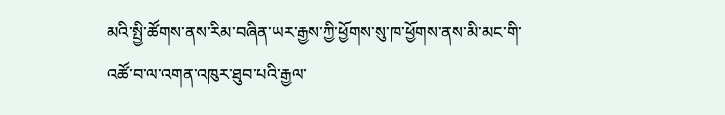མའི་སྤྱི་ཚོགས་ནས་རིམ་བཞིན་ཡར་རྒྱས་ཀྱི་ཕྱོགས་སུ་ཁ་ཕྱོགས་ནས་མི་མང་གི་འཚོ་བ་ལ་འགན་འཁུར་ཐུབ་པའི་རྒྱལ་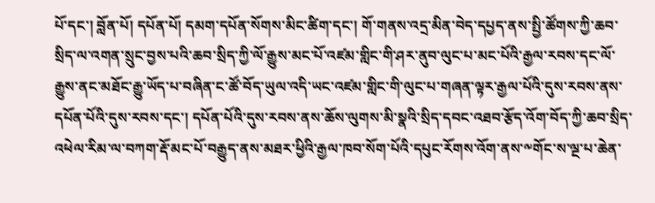པོ་དང་། བློན་པོ། དཔོན་པོ། དམག་དཔོན་སོགས་མིང་ཚིག་དང་། གོ་གནས་འདྲ་མིན་བེད་དཔྱད་ནས་སྤྱི་ཚོགས་ཀྱི་ཆབ་སྲིད་ལ་འགན་སྲུང་བྱས་པའི་ཆབ་སྲིད་ཀྱི་ལོ་རྒྱུས་མང་པོ་འཛམ་གླིང་གི་ཤར་ནུབ་ལུང་པ་མང་པོའི་རྒྱལ་རབས་དང་ལོ་རྒྱུས་ནང་མཐོང་རྒྱུ་ཡོད་པ་བཞིན་ང་ཚོ་བོད་ཡུལ་འདི་ཡང་འཛམ་གླིང་གི་ལུང་པ་གཞན་ལྟར་རྒྱལ་པོའི་དུས་རབས་ནས་དཔོན་པོའི་དུས་རབས་དང་། དཔོན་པོའི་དུས་རབས་ནས་ཆོས་ལུགས་མི་སྣའི་སྲིད་དབང་འཐབ་རྩོད་འོག་བོད་ཀྱི་ཆབ་སྲིད་འཕེལ་རིམ་ལ་བཀག་རྡོ་མང་པོ་བརྒྱུད་ནས་མཐར་ཕྱིའི་རྒྱལ་ཁབ་སོག་པོའི་དཔུང་རོགས་འོག་ནས་༸གོང་ས་ལྔ་པ་ཆེན་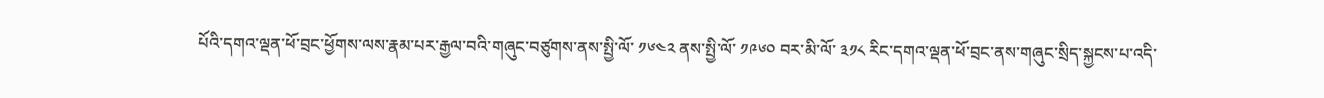པོའི་དགའ་ལྡན་ཕོ་བྲང་ཕྱོགས་ལས་རྣམ་པར་རྒྱལ་བའི་གཞུང་བཙུགས་ནས་སྤྱི་ལོ་ ༡༦༤༢ ནས་སྤྱི་ལོ་ ༡༩༦༠ བར་མི་ལོ་ ༣༡༨ རིང་དགའ་ལྡན་ཕོ་བྲང་ནས་གཞུང་སྲིད་སྐྱངས་པ་འདི་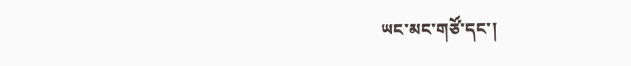ཡང་མང་གཙོ་དང་།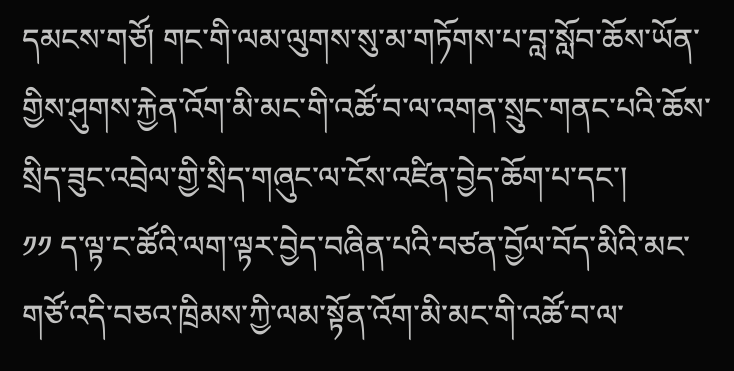དམངས་གཙོ། གང་གི་ལམ་ལུགས་སུ་མ་གཏོགས་པ་བླ་སློབ་ཆོས་ཡོན་གྱིས་ཤུགས་རྐྱེན་འོག་མི་མང་གི་འཚོ་བ་ལ་འགན་སྲུང་གནང་པའི་ཆོས་སྲིད་ཟུང་འབྲེལ་གྱི་སྲིད་གཞུང་ལ་ངོས་འཛིན་བྱེད་ཆོག་པ་དང་།
༡༡ ད་ལྟ་ང་ཚོའི་ལག་ལྟར་བྱེད་བཞིན་པའི་བཙན་བྱོལ་བོད་མིའི་མང་གཙོ་འདི་བཅའ་ཁྲིམས་ཀྱི་ལམ་སྟོན་འོག་མི་མང་གི་འཚོ་བ་ལ་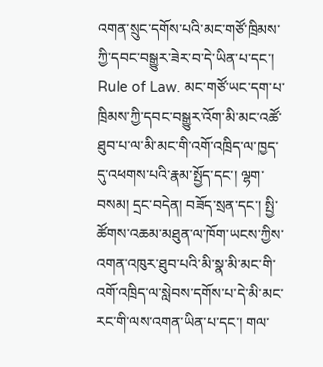འགན་སྲུང་དགོས་པའི་མང་གཙོ་ཁྲིམས་ཀྱི་དབང་བསྒྱུར་ཟེར་བ་དེ་ཡིན་པ་དང་། Rule of Law. མང་གཙོ་ཡང་དག་པ་ཁྲིམས་ཀྱི་དབང་བསྒྱུར་འོག་མི་མང་འཚོ་ཐུབ་པ་ལ་མི་མང་གི་འགོ་འཁྲིད་ལ་ཁྱད་དུ་འཕགས་པའི་རྣམ་སྤྱོད་དང་། ལྷག་བསམ། དྲང་བདེན། བཟོད་སྲན་དང་། སྤྱི་ཚོགས་འཆམ་མཐུན་ལ་ཁོག་ཡངས་ཀྱིས་འགན་འཁུར་ཐུབ་པའི་མི་སྣ་མི་མང་གི་འགོ་འཁྲིད་ལ་སླེབས་དགོས་པ་དེ་མི་མང་རང་གི་ལས་འགན་ཡིན་པ་དང་། གལ་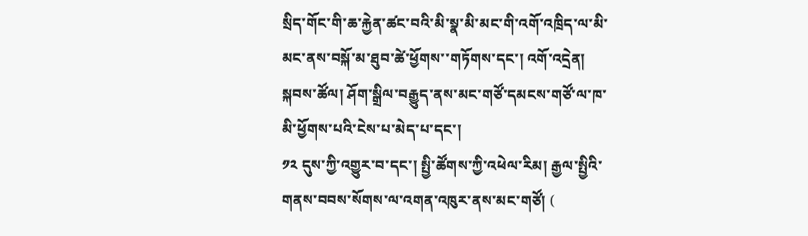སྲིད་གོང་གི་ཆ་རྐྱེན་ཚང་བའི་མི་སྣ་མི་མང་གི་འགོ་འཁྲིད་ལ་མི་མང་ནས་བསྐོ་མ་ཐུབ་ཚེ་ཕྱོགས་་གཏོགས་དང་། འགོ་འདྲེན། སྐབས་ཚོལ། ཤོག་སྒྲིལ་བརྒྱུད་ནས་མང་གཙོ་དམངས་གཙོ་ལ་ཁ་མི་ཕྱོགས་པའི་ངེས་པ་མེད་པ་དང་།
༡༢ དུས་ཀྱི་འགྱུར་བ་དང་། སྤྱི་ཚོགས་ཀྱི་འཕེལ་རིམ། རྒྱལ་སྤྱིའི་གནས་བབས་སོགས་ལ་འགན་འཁུར་ནས་མང་གཙོ། (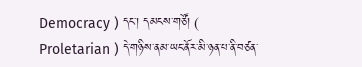Democracy ) དང་། དམངས་གཙོ། ( Proletarian ) དེ་གཉིས་ནམ་ཡང་ནོར་མི་ཉན་པ་ནི་བཙན་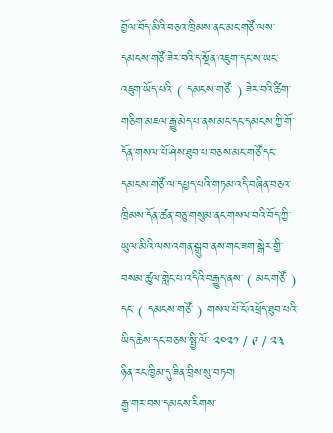བྱོལ་བོད་མིའི་བཅའ་ཁྲིམས་ནང་མང་གཙོ་ལས་དམངས་གཙོ་ཟེར་བའི་ད་སྔོན་འཇུག་དང་ས་ཡང་འཇུག་ཡོད་པའི་ ( དམངས་གཙོ་ ) ཟེར་བའི་ཚིག་གཅིག་མཇལ་རྒྱུ་མེད་པ་ནས་མང་དང་དམངས་ཀྱི་གོ་དོན་གསལ་པོ་ཤེས་ཐུབ་པ་བཅས་མང་གཙོ་དང་དམངས་གཙོ་ལ་དཔྱད་པའི་གཏམ་འདི་བཞིན་བཅའ་ཁྲིམས་དོན་ཚན་བཅུ་གསུམ་ནང་གསལ་བའི་བོད་ཀྱི་ཡུལ་མིའི་ལས་འགན་སྒྲུབ་ནས་གང་ཟག་སྒེར་གྱི་བསམ་ཚུལ་གླེང་པ་འདིའི་བརྒྱུད་ནས་ ( མང་གཙོ་ ) དང་ ( དམངས་གཙོ་ ) གསལ་པོ་ངོ་འཕྲོད་ཐུབ་པའི་ཡིད་ཆེས་དང་བཅས་སྤྱི་ལོ་ ༢༠༢༡ / ༩ / ༢༣ ཉིན་རང་ཁྱིམ་དུ་ཟིན་བྲིས་སུ་བཏབ།
རྒྱ་གར་བས་དམངས་རིགས་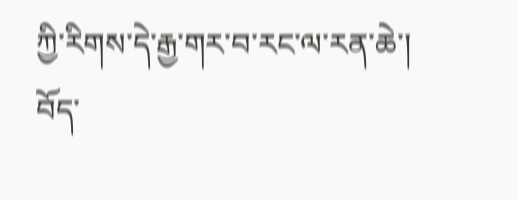ཀྱི་རིགས་དེ་རྒྱ་གར་བ་རང་ལ་རན་ཆེ་། བོད་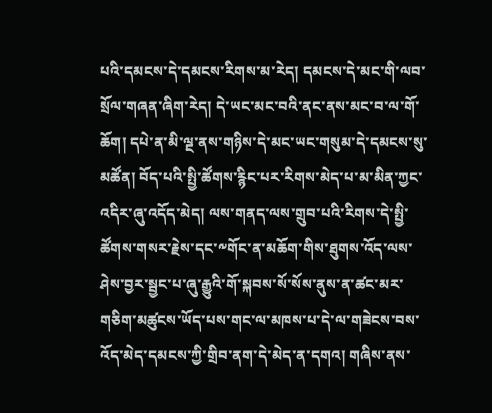པའི་དམངས་དེ་དམངས་རིགས་མ་རེད། དམངས་དེ་མང་གི་ལབ་སྲོལ་གཞན་ཞིག་རེད། དེ་ཡང་མང་བའི་ནང་ནས་མང་བ་ལ་གོ་ཆོག། དཔེ་ན་མི་ལྔ་ནས་གཉིས་དེ་མང་ཡང་གསུམ་དེ་དམངས་སུ་མཚོན། བོད་པའི་སྤྱི་ཚོགས་རྙིང་པར་རིགས་མེད་པ་མ་མིན་ཀྱང་འདིར་ཞུ་འདོད་མེད། ལས་གནད་ལས་གྲུབ་པའི་རིགས་དེ་སྤྱི་ཚོགས་གསར་རྗེས་དང་༸གོང་ན་མཆོག་གིས་ཐུགས་འོད་ལས་ཤེས་བྱར་སྦྱང་པ་ཞུ་རྒྱུའི་གོ་སྐབས་སོ་སོས་ནུས་ན་ཚང་མར་གཅིག་མཚུངས་ཡོད་པས་གང་ལ་མཁས་པ་དེ་ལ་གཟེངས་བས་འོད་མེད་དམངས་ཀྱི་གྲིབ་ནག་དེ་མེད་ན་དགའ། གཞིས་ནས་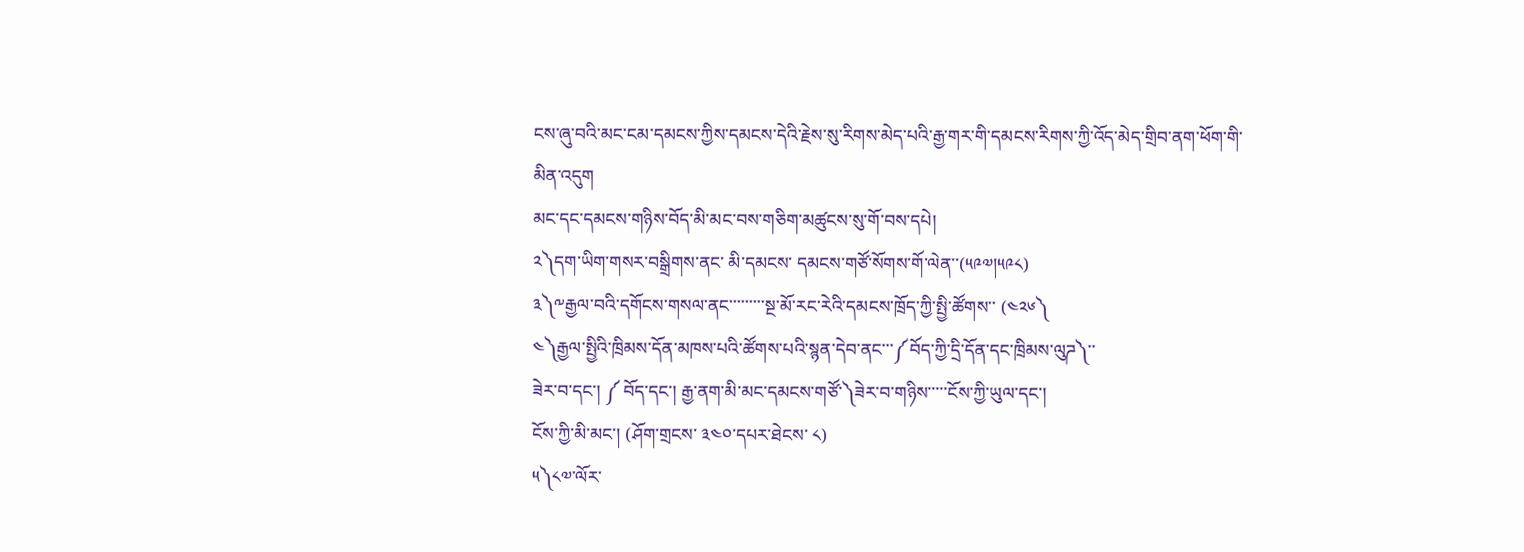ངས་ཞུ་བའི་མང་ངམ་དམངས་ཀྱིས་དམངས་དེའི་རྗེས་སུ་རིགས་མེད་པའི་རྒྱ་གར་གི་དམངས་རིགས་ཀྱི་འོད་མེད་གྲིབ་ནག་ཕོག་གི་མིན་འདུག
མང་དང་དམངས་གཉིས་བོད་མི་མང་བས་གཅིག་མཚུངས་སུ་གོ་བས་དཔེ།
༢༽དག་ཡིག་གསར་བསྒྲིགས་ནང་ མི་དམངས་ དམངས་གཙོ་སོགས་གོ་ལེན་་(༥༩༧།༥༩༨)
༣༽༸རྒྱལ་བའི་དགོངས་གསལ་ནང་་་་་་་་་སྔ་མོ་རང་རེའི་དམངས་ཁྲོད་ཀྱི་སྤྱི་ཚོགས་་ (༤༢༦༽
༤༽རྒྱལ་སྤྱིའི་ཁྲིམས་དོན་མཁས་པའི་ཚོགས་པའི་སྙན་དེབ་ནང་་་༼བོད་ཀྱི་དྲི་དོན་དང་ཁྲིམས་ལུཌ༽་་
ཟེར་བ་དང་། ༼ བོད་དང་། རྒྱ་ནག་མི་མང་དམངས་གཙོ་༽ཟེར་བ་གཉིས་་་་་ངོས་ཀྱི་ཡུལ་དང་།
ངོས་ཀྱི་མི་མང་། (ཤོག་གྲངས་ ༣༤༠་དཔར་ཐེངས་ ༨)
༥༽༨༧་ལོར་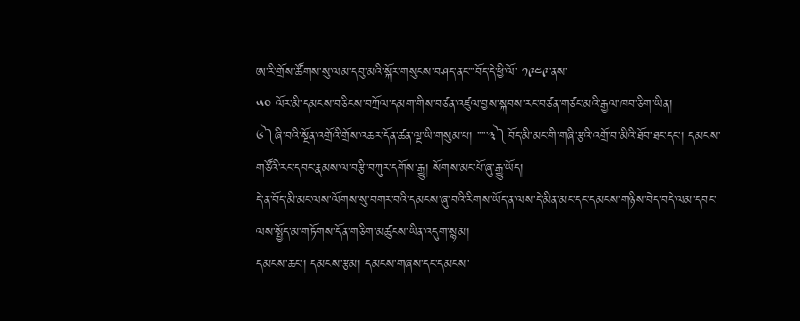ཨ་རི་གྲོས་ཚོགས་སུ་ལམ་དབུ་མའི་སྐོར་གསུངས་བཤད་ནང་་་བོད་དེ་ཕྱི་ལོ་ ༡༩༤༩་ནས་
༥༠ ལོར་མི་དམངས་བཅིངས་བཀྲོལ་དམག་གིས་བཙན་འཛུལ་བྱས་སྐབས་རང་བཙན་གཙང་མའི་རྒྱལ་ཁབ་ཅིག་ཡིན།
༦༽ཞི་བའི་སྔོན་འགྲོའི་གྲོས་འཆར་དོན་ཚན་ལྔ་ཡི་གསུམ་པ། ་་་་་༣༽བོད་མི་མང་གི་གཞི་རྩའི་འགྲོ་བ་མིའི་ཐོབ་ཐང་དང་། དམངས་གཙོའི་རང་དབང་རྣམས་ལ་བརྩི་བཀུར་དགོས་རྒྱུ། སོགས་མང་པོ་ཞུ་རྒྱུ་ཡོད།
དེ་ན་བོད་མི་མང་ལས་ལོགས་སུ་བགར་བའི་དམངས་ཞུ་བའི་རིགས་ཡོད་ན་ལས་དེ་མིན་མང་དང་དམངས་གཉིས་བེད་བདེ་ལམ་དབང་ལས་སྤྱོད་མ་གཏོགས་དོན་གཅིག་མཚུངས་ཡིན་འདུག་སྙམ།
དམངས་ཆང་། དམངས་རྩམ། དམངས་གཞས་དང་དམངས་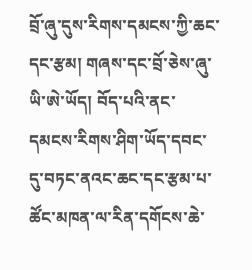བྲོ་ཞུ་དུས་རིགས་དམངས་ཀྱི་ཆང་དང་རྩམ། གཞས་དང་བྲོ་ཅེས་ཞུ་ཡི་ཨེ་ཡོད། བོད་པའི་ནང་དམངས་རིགས་ཤིག་ཡོད་དབང་དུ་བཏང་ནའང་ཆང་དང་རྩམ་པ་ཚོང་མཁན་ལ་རིན་དགོངས་ཆེ་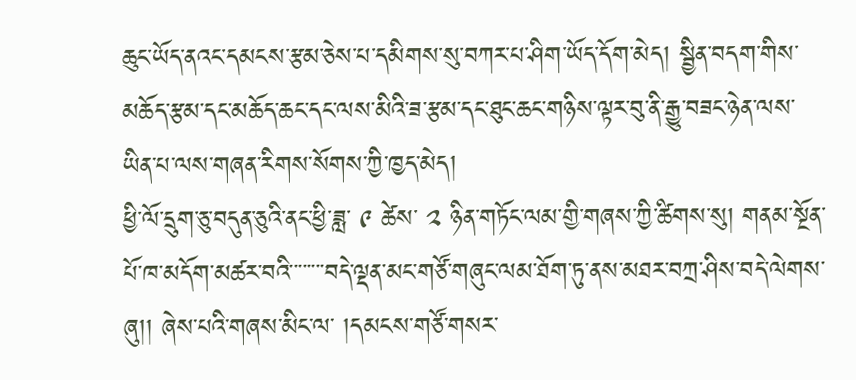ཆུང་ཡོད་ནའང་དམངས་རྩམ་ཅེས་པ་དམིགས་སུ་བཀར་པ་ཤིག་ཡོད་དོག་མེད། སྦྱིན་བདག་གིས་མཆོད་རྩམ་དང་མཆོད་ཆང་དང་ལས་མིའི་ཟ་རྩམ་དང་ཐུང་ཆང་གཉིས་ལྟར་བུ་ནི་རྒྱུ་བཟང་ཉེན་ལས་ཡིན་པ་ལས་གཞན་རིགས་སོགས་ཀྱི་ཁྱད་མེད།
ཕྱི་ལོ་དྲུག་ཅུ་བདུན་ཅུའི་ནང་ཕྱི་ཟླ་ ༩ ཚེས་ ༢ ཉིན་གཏོང་ལམ་གྱི་གཞས་ཀྱི་ཚིགས་སུ། གནམ་སྔོན་པོ་ཁ་མདོག་མཚར་བའི་་་་་་་་བདེ་ལྡན་མང་གཙོ་གཞུང་ལམ་ཐོག་ཏུ་ནས་མཐར་བཀྲ་ཤིས་བདེ་ལེགས་ཞུ།། ཞེས་པའི་གཞས་མིང་ལ་ །དམངས་གཙོ་གསར་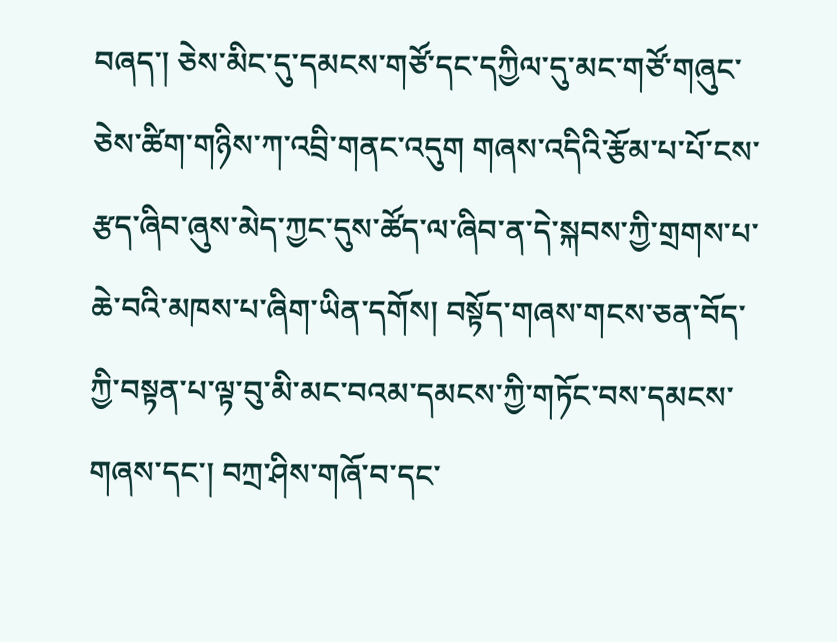བཞད་། ཅེས་མིང་དུ་དམངས་གཙོ་དང་དཀྱིལ་དུ་མང་གཙོ་གཞུང་ཅེས་ཚིག་གཉིས་ཀ་འབྲི་གནང་འདུག གཞས་འདིའི་རྩོམ་པ་པོ་ངས་རྩད་ཞིབ་ཞུས་མེད་ཀྱང་དུས་ཚོད་ལ་ཞིབ་ན་དེ་སྐབས་ཀྱི་གྲགས་པ་ཆེ་བའི་མཁས་པ་ཞིག་ཡིན་དགོས། བསྟོད་གཞས་གངས་ཅན་བོད་ཀྱི་བསྟན་པ་ལྟ་བུ་མི་མང་བའམ་དམངས་ཀྱི་གཏོང་བས་དམངས་གཞས་དང་། བཀྲ་ཤིས་གཞོ་བ་དང་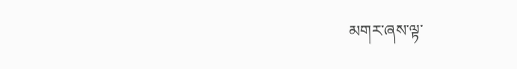མགར་ཞས་ལྟ་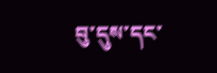བུ་དུས་དང་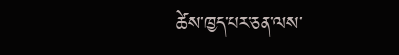ཚེས་ཁྱད་པར་ཅན་ལས་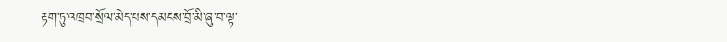རྟག་ཏུ་འཁྲབ་སྲོལ་མེད་པས་དམངས་བྲོ་མི་ཞུ་བ་ལྟ་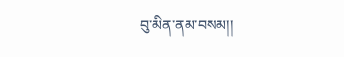བུ་མིན་ནམ་བསམ།།